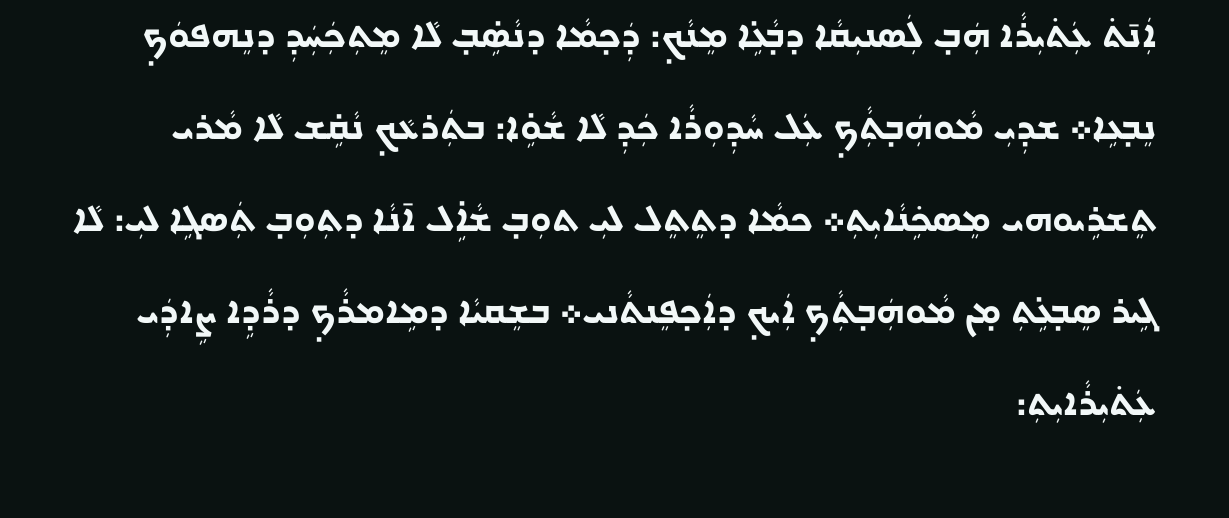ܐܲܢ̄ܬ݁ ܥܲܬ݁ܝܼܪܵܐ ܗܲܒ̣ ܠܲܣܢܝܼܩܵܐ ܕܒ̣ܵܥܹ̇ܐ ܡܸܢܵܟ̣: ܕܲܟ̣ܡܵܐ ܕܢܵܣܹ̇ܒ̣ ܠܵܐ ܡܸܬܼܟܲܚܲܕܼ ܕܢܸܗܦܘܿܟ̣ ܢܸܒ̣ܥܹܐ܀ ܫܕܼܝܼ ܡܵܘܗܲܒ̣ܬܼܵܟ̣ ܥܲܠ ܚܵܕܼܘܼܪܵܐ ܟܲܕܼ ܠܵܐ ܫܵܘܹ̇ܐ: ܒܬܲܪܥܵܟ̣ ܢܵܩܹ̇ܫ ܠܵܐ ܡܵܪܝ ܬܸܫܪܹܝܘܗܝ ܡܸܣܟܹ݁ܢܵܐܝܼܬܼ܀ ܟܡܵܐ ܕܬܸܬܸܠ ܠܝܼ ܬܘܼܒ̣ ܫܵܐܹ̇ܠ ܐ̄ܢܵܐ ܕܬܼܘܼܒ̣ ܬܲܣܓܹܐ ܠܝܼ: ܠܵܐ ܓܹܝܪ ܣܸܒ̣ܥܹ̇ܬܼ ܡ̣ܢ ܡܵܘܗܲܒ̣ܬܼܵܟ̣ ܐܲܝܟ̣ ܕܐܲܟ̣ܦܸܢܬܵܢܝ܀ ܒܫܸܩܝܵܐ ܕܡܹܐܡܪܵܟ̣ ܕܪܵܕܹܐ ܨܹܐܕܲܝ ܥܲܬ݁ܝܼܪܵܐܝܼܬܼ: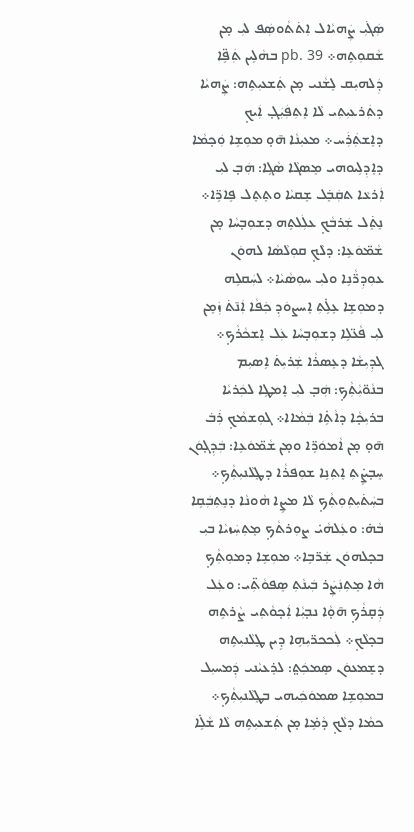ܣܲܓ݁ܝܼ ܨܲܗܝܵܐܠ ܐܼܬ݁ܬܵܘܣܲܦ ܠܝܼ ܡ̣ܢ ܫܵܩܘܼܬܹܗ܀ pb. 39 ܒܗܵܠܹܝܢ ܬܲܦܹ̈ܐ ܕܲܠܗܝܼܩ ܠܸܫܵܢܝ ܡ̣ܢ ܬܲܫܥܝܼܬܹܗ: ܨܲܗܝܵܐ ܕܬܲܪܥܝܼܬܼܝ ܠܵܐ ܐܸܬܼܦܲܝܲܓ̣ ܐܲܝܟ̣ ܕܐܸܫܬܲܪܲܚ܀ ܡܥܝܼܢܵܐ ܗ̄ܘ̣ ܡܘܼܫܹܐ ܘܲܟ̣ܡܵܐ ܕܐܸܕܼܠܹܝܘܗܝ ܡܸܣܓܵܐ ܣܵܓܹܐ: ܗܲܒ̣ ܠܝܼ ܐܲܪܥܵܐ ܬܩܲܒܸ݁ܠ ܫܸܩܝܵܐ ܘܬܸܬܸܠ ܦܹܐܪܹ̈ܐ܀ ܢܸܬܸ݁ܠ ܫܲܪܒܵܟ̣ ܥܠܲܠܬܹܗ ܕܫܘܼܒ̣ܚܵܐ ܡ̣ܢ ܫܵܡ̈ܘܿܥܹܐ: ܕܠܵܟ̣ ܩܘܼܠܵܣܵܐ ܠܗܘܿܢ ܥܘܼܕܼܪ̈ܵܢܹܐ ܘܠܝܼ ܚܘܼܣܵܝܵܐ܀ ܠܚܲܩܠܹܗ ܕܡܘܼܫܹܐ ܥܸܠܹ̇ܬܼ ܐܸܚܨܘܿܕܼ ܟܲܦܵܐ ܐܲܢ̄ܬ݁ ܙܲܡܸܢ ܠܝܼ ܦܵܥ̈ܠܹܐ ܕܫܘܼܒ̣ܚܵܐ ܥܲܠ ܐܸܫܟܵܪܵܟ̣܀ ܓܕܼܝܼܫܵܐ ܕܥܸܣܪܵܐ ܫܲܪܝܼܬ݁ ܐܹܣܝܼܡ ܒܢܵܘ̈ܝܼܵܬܼܵܟ̣: ܗܲܒ̣ ܠܝܼ ܐܸܡܛܹܐ ܠܟܲܪܝܵܐ ܒܪܝܼܟ̣ܵܐ ܕܐܵܬܹ̇ܐ ܒܲܡܵܐܐ܀ ܓܘܼܫܡܵܟ̣ ܪܲܒ݁ ܗ̄ܘ̣ ܡ̣ܢ ܐܵܡܘܿܪܹ̈ܐ ܘܡ̣ܢ ܫܵܡ̈ܘܿܥܹܐ: ܒܲܕܼܓ̣ܘܿܢ ܚܸܒ̣ܨܹ̇ܬܼ ܐܸܬܼܢܹܐ ܫܘܼܦܪܵܐ ܕܛܸܠܵܢܝܼܬܼܵܟ̣܀ ܒܚܲܬ݁ܝܼܬܼܘܼܬܼܵܟ̣ ܠܵܐ ܡܨܹܐ ܗܵܘܢܵܐ ܕܢܸܬܼܒܲܩܹܐ ܒܵܗ̇: ܘܥܲܠܗܵܝ̇ ܨܘܼܪܬܵܟ̣ ܡܸܬܼܚܲܙܝܵܐ ܒܝܼ ܒܟ̣ܠܗܘܿܢ ܫܲܪ̈ܒܹܐ܀ ܡܘܼܫܹܐ ܕܡܘܼܬܼܵܟ̣ ܗܵܐ ܡܸܬܼܢܲܨܲܪ ܒܲܝܢܵܬܼ ܣܸܦܘܵܬܼ̈ܝ: ܘܥܲܠ ܕܲܩ̣ܪܵܟ̣ ܗ̄ܘ̣ܵܐ ܢܒ̣ܝܼܵܐ ܐܲܟ̣ܘܵܬܼܝ ܨܵܪܬܹܗ ܒܟ̣ܠܵܟ̣܀ ܠܲܟܟܪ̈ܝܼܗܹܐ ܕܹܝܢ ܛܸܠܵܢܝܼܬܹܗ ܕܫܸܡܥܘܿܢ ܣܸܡܟܲܬ݀: ܠܪܸܥܝܵܢܝ ܕܲܡܚܝܼܠ ܒܡܘܼܫܹܐ ܣܡܘܿܟܲܝܗܝ ܒܛܸܠܵܢܝܼܬܼܵܟ̣܀ ܟܡܵܐ ܕܠܵܟ̣ ܕܵܡܹ̇ܐ ܡ̣ܢ ܬܲܫܥܝܼܬܹܗ ܠܵܐ ܫܵܠܹ̇ܐ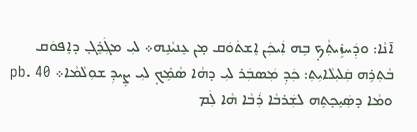ܐ̄ܢܵܐ: ܘܕܲܚܙܹ̇ܝܬܼܵܟ̣ ܒܹܗ ܐܲܝܟܲܢ ܐܸܫܬ݁ܘܿܩ ܡ̣ܢ ܥܸܢܝܵܢܹܗ܀ ܠܝܼ ܡܓܲܪܸܓ̣ ܕܐܸܦܘܿܩ ܒܵܬܼܪܹܗ ܩܲܠܝܼܠܵܐܝܼܬܼ: ܟܲܕܼ ܡܲܣܒܲܪ ܠܝܼ ܕܗܵܐ ܣܵܡܹ̇ܟ̣ ܠܝܼ ܨܹܝܕܼ ܫܘܼܠܵܡܵܐ܀ pb. 40 ܘܡܵܐ ܕܣܲܝܸܟ̣ܬܹܗ ܠܫܲܪܒܵܐ ܪܲܒܵܐ ܗܵܐ ܠܲܡ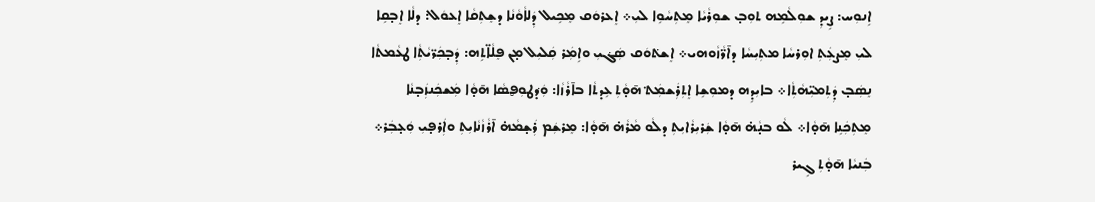ܐܹܢܘܼܚ: ܨܹܝܕܼ ܫܘܼܠܵܡܹܗ ܬܘܼܒ̣ ܫܘܼܪܵܝܵܐ ܡܸܬܼܚܵܘܹܐ ܠܝܼ܀ ܐܸܥܪܘܿܩ ܡܸܟܹܝܠ ܕܲܠܐܵܘܵܢܵܐ ܕܫܸܬܼܩܵܐ ܐܸܥܘܿܠ: ܕܠܵܐ ܐܸܒ̣ܩܹܐ ܠܝܼ ܡܸܨܥܲܬܼ ܐܘܼܪܚܵܐ ܡܬܼܝܼܚܵܐ ܕܐ̄ܪ̈ܵܙܵܘܗܝ܀ ܐܸܫܬ݁ܘܿܩ ܣܲܓ݁ܝܼ ܘܐܹܡܲܪ ܩܲܠܝܼܠ ܡ̣ܢ ܦܸܠܵܐ̈ܬܹܗ: ܕܲܒ̣ܟܲܪ̈ܝܵܬܼܵܐ ܛܥܵܡܬܵܐ ܢܸܣܲܒ̣ ܕܲܬܼܡܝܼ̈ܗܵܬܼܵܐ܀ ܒܐܝܼܕܹܗ ܕܡܘܼܫܹܐ ܐܸܬܼܪܲܫܡܲܬ݀ ܗ̄ܘ̣ܵܬܼ ܥܹܕܬܵܐ ܒܐ̄ܪܵܙܵܐ: ܘܲܕ݁ܛܘܼܦ̮ܣܵܐ ܗ̄ܘ̣ܵܐ ܡܲܫܟܲܢܙܲܒ̣ܢܵܐ ܡܸܬܼܟܲܢܹܐ ܗ̄ܘ̣ܵܐ܀ ܠܵܘ ܒܢ̣ܵܗ̇ ܗ̄ܘ̣ܵܐ ܫܲܪܝܼܪܵܐܝܼܬܼ ܕܠܵܘ ܡܵܪܵܗ̇ ܗ̄ܘ̣ܵܐ: ܡܸܪܫܲܡ ܪܲܫ̣ܡܵܗ̇ ܐ̄ܪܵܙܵܢܵܐܝܼܬܼ ܘܐܲܪܦ̣ܝܼ ܘܲܥ̣ܒܲܪ܀ ܒܲܢܝܵܐ ܗ̄ܘ̣ܵܬܼ ܓܹܝܪ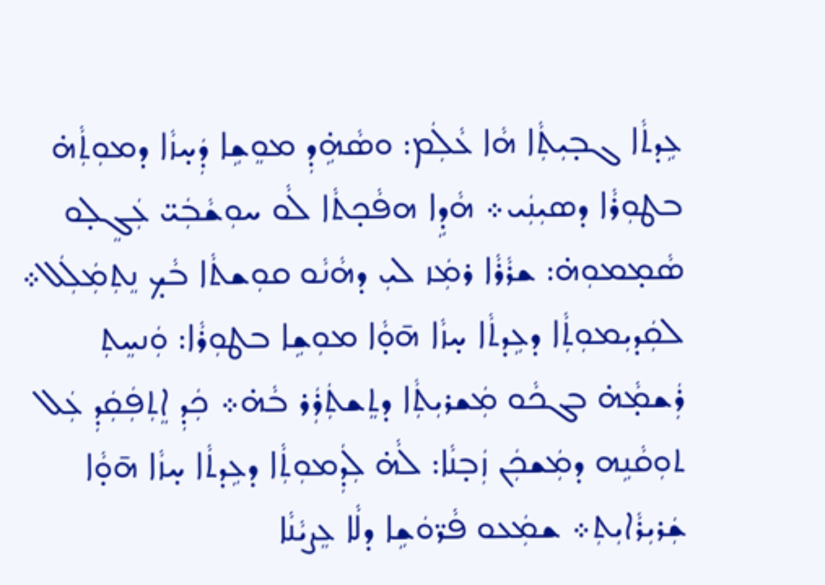ܥܹܕܬܵܐ ܓܒ̣ܝܼܬܼܵܐ ܗܵܐ ܥܵܠܲܡ: ܘܣܵܗܹ̇ܕܼ ܡܘܸܫܹܐ ܕܲܚ̣ܙܵܐ ܕܡܘܼܬܼܵܗ̇ ܒܛܘܼܪܵܐ ܕܣܝܼܢܲܝ܀ ܗܵܕܹܐ ܗܦܵܟ̣ܬܵܐ ܠܵܘ ܚܘܼܫܵܒܲܝ̈ ܥܲܓܸܠ̣ܘ ܣܵܡ̣ܡܘܼܗ̇: ܫܪܵܪܵܐ ܪܡܲܙ ܠܝܼ ܕܗܵܢܵܘ ܩܘܼܫܬܵܐ ܒܵܟ̣ ܢܸܬܼܡܲܠܲܠ܀ ܠܩܲܕܝܼܡܘܼܬܼܵܐ ܕܥܹܕܬܵܐ ܚ̣ܙܵܐ ܗ̄ܘ̣ܵܐ ܡܘܼܫܹܐ ܒܛܘܼܪܵܐ: ܘܲܢܚܸܬܼ ܪܲܫܡ̣ܵܗ̇ ܒܓܟܵܘ ܡܲܫܪܝܼܬܼܵܐ ܕܬܸܫܬܲܪܲܪ ܒܵܗ̇܀ ܟܲܕܼ ܐܸܬܼܦܲܩܲܕܼ ܥܲܠ ܬܘܼܩܵܢܹܗ ܕܡܲܫܟܲܢ ܙܲܒ̣ܢܵܐ: ܠܵܗ̇ ܠܲܕܼܡܘܼܬܼܵܐ ܕܥܹܕܬܵܐ ܚ̣ܙܵܐ ܗ̄ܘ̣ܵܐ ܫܲܪܝܼܪܵܐܝܼܬܼ܀ ܫܡܲܥܘ ܦܵܪ̈ܘܿܫܹܐ ܕܠܵܐ ܥܸܨܝܵܢܵܐ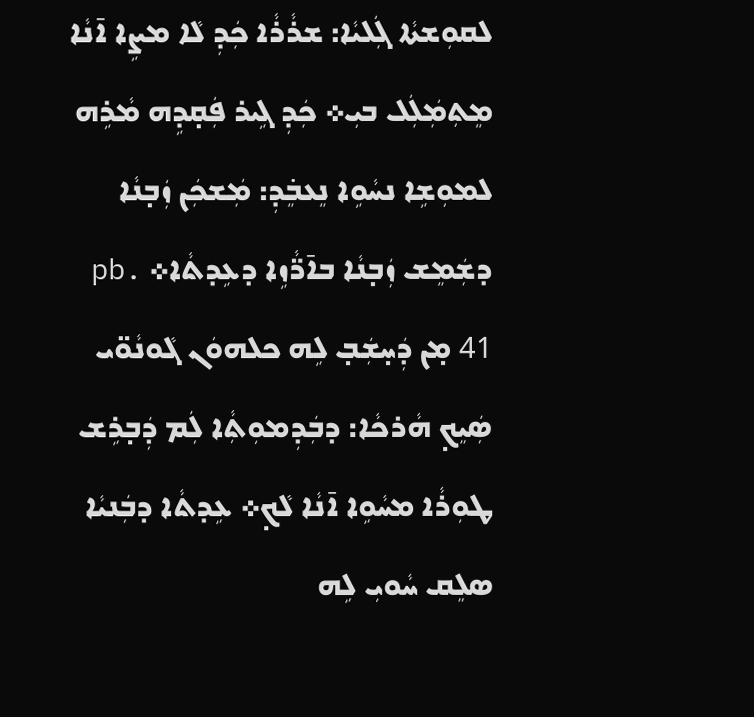ܠܩܘܼܫܬܵܐ ܓܲܠܝܵܐ: ܫܪܵܪܵܐ ܟܲܕܼ ܠܵܐ ܡܨܹܐ ܐ̄ܢܵܐ ܡܸܬܼܡܲܠܲܠ ܒܝܼ܀ ܟܲܕܼ ܓܹܝܪ ܦܲܩ̣ܕܹܗ ܡܵܪܹܗ ܠܡܘܼܫܹܐ ܢܚܵܘܹܐ ܢܸܥܒܸ݁ܕܼ: ܡܲܫܟܲܢ ܙܲܒ̣ܢܵܐ ܕܫܲܡܸܫ ܙܲܒ̣ܢܵܐ ܒܐ̄ܪ̈ܵܙܹܐ ܕܥܹܕܬܵܐ܀ pb. 41 ܡ̣ܢ ܕܲܚ̣ܫܲܒ̣ ܠܹܗ ܟܠܗܘܿܢ ܓܵܘܢܵܘ̈ܝ ܣܲܝܸܟ̣ ܗܵܪܟܵܐ: ܕܒܲܕܼܡܘܼܬܼܵܐ ܠܲܡ ܕܲܒ̣ܪܹܫ ܛܘܼܪܵܐ ܡܚܵܘܹܐ ܐ̄ܢܵܐ ܠܵܟ̣܀ ܥܹܕܬܵܐ ܕܒܲܢܝܵܐ ܣܠܸܩ ܚܵܘܝܼ ܠܹܗ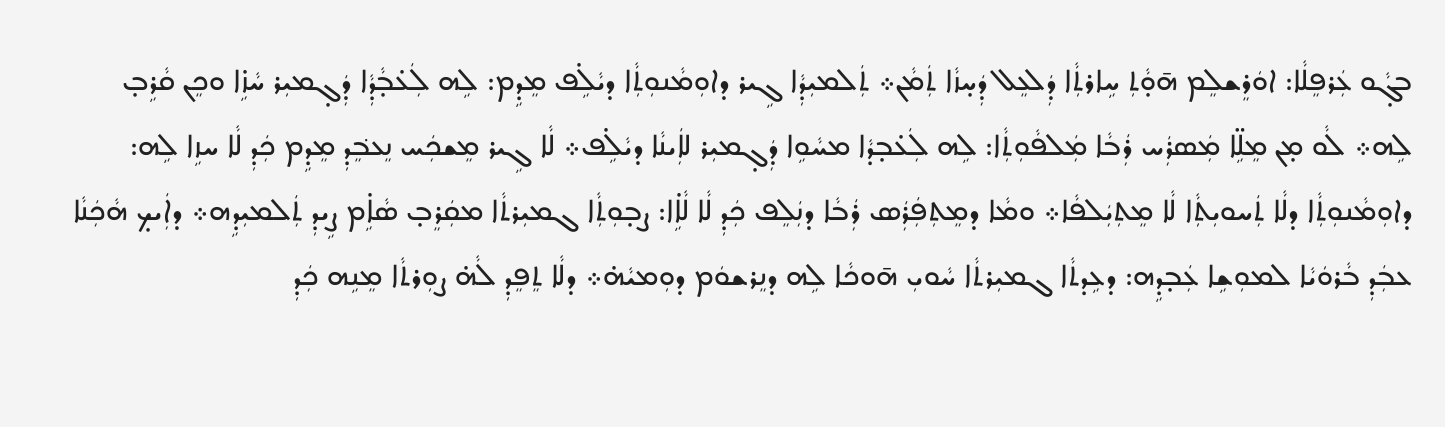ܒܓ̣ܵܘ ܥܲܪܦܸܠܵܐ: ܐܘܿܪܸܫܠܸܡ ܗ̄ܘ̣ܵܬܼ ܚܹܐܪܬܼܵܐ ܕܲܠܥܸܠ ܕܲܚ̣ܙܵܐ ܬܲܡܵܢ܀ ܬܲܠܡܝܼܕܼܵܐ ܓܹܝܪ ܕܐܘܼܡܵܢܘܼܬܼܵܐ ܕܝܵܠܹ̇ܦ ܡܸܕܹܡ: ܠܹܗ ܠܲܥ̇ܒ̣ܵܕܼܵܐ ܕܲܓ̣ܡܝܼܪ ܚܵܙܹ̇ܐ ܘܟܸܢ ܩܵܪܹܒ̣ ܠܹܗ܀ ܠܵܘ ܡ̣ܢ ܡܸܠܹ̈ܐ ܡܲܣܪܲܚ ܪܲܒܵܐ ܡܲܠܦܵܘܼܬܼܵܐ: ܠܹܗ ܠܲܥ̇ܒ̣ܕܵܐ ܡܚܵܘܹܐ ܕܲܓ̣ܡܝܼܪ ܠܐܲܝܢܵܐ ܕܝܵܠܹ̇ܦ܀ ܠܵܐ ܓܹܝܪ ܡܸܫܟܲܚ ܢܸܥܒܸ݁ܕܼ ܡܸܕܹܡ ܟܲܕܼ ܠܵܐ ܚܙܹܐ ܠܹܗ: ܕܐܘܼܡܵܢܘܼܬܼܵܐ ܕܠܵܐ ܬܲܚܘܝܼܬܼܵܐ ܠܵܐ ܡܸܬܼܝܲܠܦܵܐ܀ ܘܡܵܐ ܕܡܸܬܼܦܲܪܲܣ ܪܲܒܵܐ ܕܢܲܠܸܦ ܟܲܕܼ ܠܵܐ ܠܵܐܹ̇ܐ: ܨܒ̣ܘܼܬܼܵܐ ܓܡܝܼܪܬܵܐ ܡܩܲܪܸܒ̣ ܣܵܐܹ̇ܡ ܨܹܝܕܼ ܬܲܠܡܝܼܕܹܗ܀ ܕܐܲܝܟ̣ ܗܵܟܲܢܵܐ ܥܒܲܕܼ ܒܵܪܘܿܝܵܐ ܠܡܘܼܫܹܐ ܥܲܒ̣ܕܹܗ: ܕܥܹܕܬܵܐ ܓܡܝܼܪܬܵܐ ܚܵܘܝܼ ܗ̄ܘܟܵܐ ܠܹܗ ܕܢܸܪܫܘܿܡ ܕܘܼܡܝܵܗ̇܀ ܕܠܵܐ ܬܸܦܸܕܼ ܠܵܗ̇ ܨܘܼܪܬܵܐ ܡܸܢܹܗ ܟܲܕܼ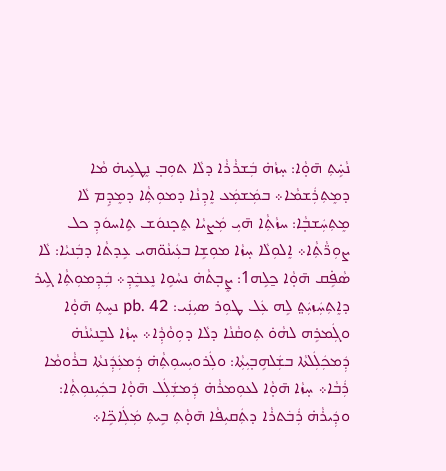ܢܵܚܹ̇ܬܼ ܗ̄ܘ̣ܵܐ: ܚ̣ܙܵܗ̇ ܒܲܫܪܵܪܵܐ ܕܠܵܐ ܬܘܼܒ̣ ܢܸܛܥܹܝܗ̇ ܡܵܐ ܕܡܸܬܼܪܲܫܡܵܐ܀ ܒܡܲܫܡܲܥ ܐܸܕܼܢܵܐ ܕܡܘܼܬܼܵܐ ܕܡܸܕܹܡ ܠܵܐ ܡܸܬܼܚܲܫܒ̣ܵܐ: ܚܙܵܬܼܵܐ ܗ̄ܝܼ ܡܲܨܝܵܐ ܬܸܟ̣ܢܘܿܫ ܬܹܐܚܘܿܕܼ ܟܠ ܨܘܼܪ̈ܵܬܼܵܐ܀ ܐܸܠܘܼܠܵܐ ܚ̣ܙܵܐ ܡܘܼܫܹܐ ܒܥܲܝܢܵܘ̈ܗܝ ܥܹܕܬܵܐ ܕܒܲܢܝܵܐ: ܠܵܐ ܣܵܦܹ̇ܩ ܗ̄ܘ̣ܵܐ ܟ̱ܠܹܗ1: ܨܸܒ̣ܬܵܗ̇ ܢܚܵܘܹܐ ܢܸܥܒܸ݁ܕܼ܀ ܒܲܕܼܡܘܼܬܼܵܐ ܓܹܝܪ ܕܐܸܬܼܚܲܙܝܲܬ݀ ܠܹܗ ܥܲܠ ܛܘܼܪ ܣܝܼܢܲܝ: pb. 42 ܢܚܸܬܼ ܗ̄ܘ̣ܵܐ ܘܓܲܡܪܹܗ ܠܗܵܘ̇ ܬܼܘܩܵܢܵܐ ܕܠܵܐ ܕܘܼܘܵܕܼܵܐ܀ ܚ̣ܙܵܐ ܠܒܸܢܝܵܢܵܗ̇ ܕܲܡܟܲܠܲܠܬܵܐ ܒܫܲܠܗܹܒ̣ܝܼܬܼܵܐ: ܘܠܲܪܘܝܼܚܘܼܬܼܵܗ̇ ܕܲܡܥܲܕܲܢܬܵܐ ܒܪܵܘܡܵܐ ܪܲܒܵܐ܀ ܚ̣ܙܵܐ ܗ̄ܘ̣ܵܐ ܠܥܘܼܡܪܵܗ̇ ܕܲܡܫܲܠܲܠ ܗ̄ܘ̣ܵܐ ܒܟܲܝܼܢܘܼܬܼܵܐ: ܘܕܲܝܪܵܗ̇ ܪܲܒ݁ܬܪܵܐ ܕܬܲܩܝܼܦܵܐ ܗ̄ܘ̣ܵܬܼ ܒܹܝܬܼ ܡܲܠܲܐܟܹ̈ܐ܀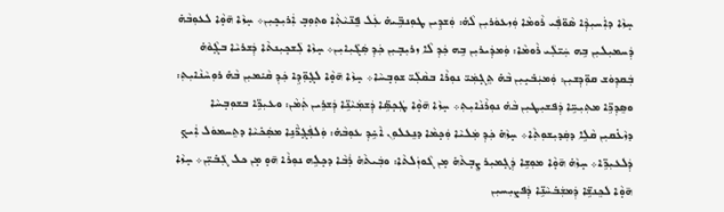ܚ̣ܙܵܐ ܕܐܲܚܝܼܕܼܵܐ ܣܵܘ̈ܦܲܝ ܪܵܘܡܵܐ ܘܲܙܥܘܿܪܝܼܢ ܠܵܗ̇: ܘܲܫܕܹܝܢ ܛܘܼܢܒܹ̈ܝܗ̇ ܥܲܠ ܦܸܢ̈ܝܵܬܼܵܐ ܘܬܼܘܼܒ̣ ܐܲܪܝܼܟ̣ܝܼܢ܀ ܚ̣ܙܵܐ ܗ̄ܘ̣ܵܐ ܠܥܘܼܒܵܗ̇ ܕܲܚܡܝܼܠܝܼܢ ܒܹܗ ܚܲܝ̈ܠܲܝ ܪܵܘܡܵܐ: ܘܲܡܕܲܝܪܝܼܢ ܒܹܗ ܟܲܕܼ ܠܵܐ ܙܪܝܼܒ̣ܝܼܢ ܟܲܕܼ ܣܲܓ݁ܝܼܐܝܼܢ܀ ܚ̣ܙܵܐ ܠܲܫܟ̣ܝܼܢܬܵܐ ܕܲܫܪܝܵܐ ܒܓ̣ܵܘܵܗ̇ ܒܲܩܕܼܘܿܫ ܩܘܼ̈ܕܼܫܝܼܢ: ܘܲܡܝܲܒ݁ܝ̣ܝܼܢ ܒܵܗ̇ ܬܸܓ̣ܡܲܝ̈ ܢܘܼܪܵܐ ܒܩܵܠܲܝ̈ ܫܘܼܒ̣ܚܵܐ܀ ܚ̣ܙܵܐ ܗ̄ܘ̣ܵܐ ܠܓ̣ܘܼ̈ܕܹܐ ܟܲܕܼ ܩܵܝ̇ܡܝܼܢ ܒܵܗ̇ ܪܘܼܚܵܢܵܐܝܼܬܼ: ܘܣܸܕܼܪܹ̈ܐ ܡܬܼܝܼܚܹ̈ܐ ܕܲܦܫܝܼܛܝܼܢ ܒܵܗ̇ ܢܘܼܪܵܢܵܐܝܼܬܼ܀ ܚ̣ܙܵܐ ܗ̄ܘ̣ܵܐ ܛܲܟ̣ܣܹ̈ܐ ܕܲܫܡܲܝܵܢܹ̈ܐ ܕܲܫܪܹܝܢ ܬܲܡܵܢ: ܘܥܝܼܪܹ̈ܐ ܒܫܘܼܒ̣ܚܵܐ ܕܙܵܥ̇ܩܝܼܢ ܩܵܠܹܐ ܕܩܲܕܝܼܫܘܼܬܼܵܐ܀ ܚ̣ܙܵܗ̇ ܟܲܕܼ ܡܲܠܝܵܐ ܘܲܟ̣ܡܵܐ ܕܢܸܥܠܘܼܢ ܐܵܚܹ̇ܕܼ ܥܘܼܒܵܗ̇: ܘܲܠܦܲܓ̣ܪ̈ܵܢܹܐ ܡܣܲܟ݁ܝܵܐ ܕܬܸܚܡܘܿܠ ܐܲܝܟ̣ ܕܲܠܥܝܼܪܹ̈ܐ܀ ܚ̣ܙܵܗ̇ ܗ̄ܘ̣ܵܐ ܡܘܼܫܹܐ ܕܲܓ̣ܡܝܼܪ ܨܸܒ̣ܬܵܗ̇ ܡ̣ܢ ܓܵܘܙܲܠܬܵܐ: ܘܒܲܝܬܵܗ̇ ܪܲܒܵܐ ܕܟ̣ܠܹܗ ܢܘܼܪܵܐ ܗ̄ܘ̣ ܡ̣ܢ ܟܠ ܓܲܒ݁ܝܼ̈ܢ܀ ܚ̣ܙܵܐ ܗ̄ܘ̣ܵܐ ܠܟܸܢܫܹ̈ܐ ܕܲܡܫܲܒ݁ܚܵܢܹ̈ܐ ܕܲܦܨܝܼܚܝܼܢ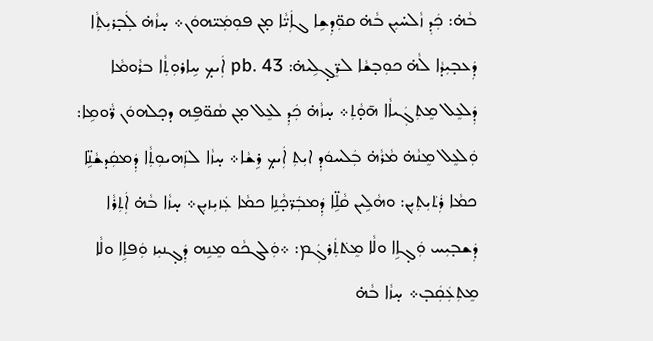ܒܵܗ̇: ܟܲܕܼ ܙܵܠܚ̇ܝܼܢ ܒܵܗ̇ ܩܘܼ̈ܕܼܫܹܐ ܓܐܲܝ̈ܵܐ ܡ̣ܢ ܦܘܼܡܲܝ̈ܗܘܿܢ܀ ܚ̣ܙܵܗ̇ ܠܲܒ̣ܪܝܼܬܼܵܐ ܕܲܥܒ̣ܝܼܕܵܐ ܠܵܗ̇ ܟܘܼܒ̣ܫܵܐ ܠܪܸ̈ܓ̣ܠܹܝܗ̇: pb. 43 ܐܲܝܟ̣ ܚܹܐܪܘܼܬܼܵܐ ܒܪܵܘܡܵܐ ܕܲܠܥܸܠ ܡܸܬܼܓܲܝܐܵܐ ܗ̄ܘ̣ܵܬܼ܀ ܚ̣ܙܵܗ̇ ܟܲܕܼ ܠܥܸܠ ܡ̣ܢ ܣܵܘ̈ܦܹܗ ܕܟ̣ܠܗܘܿܢ ܪ̈ܵܘܡܹܐ: ܘܲܠܥܸܠ ܡܸܢܵܗ̇ ܡܵܪܵܗ̇ ܒܲܠܚܘܿܕܼ ܐܝܼܬܼ ܐܲܝܟ̣ ܪܹܫܵܐ܀ ܚ̣ܙܵܐ ܠܙܲܗܝܘܼܬܼܵܐ ܕܲܡܩܲܕܫܵܢܹ̈ܐ ܟܡܵܐ ܪܲܬ݁ܝܼܬܼܝܼܢ: ܘܗܵܠܹܝܢ ܩܵܠܹ̈ܐ ܕܲܡܒܲܪ̈ܟ̣ܵܢܹܐ ܟܡܵܐ ܥܲܙܝܼܙܝܼܢ܀ ܚ̣ܙܵܐ ܒܵܗ̇ ܐܲܬܼܪܵܐ ܕܲܫܒ̣ܝܼܚ ܘܲܓ̣ܐܹܐ ܘܠܵܐ ܡܸܬ݁ܬܲܪܓܲܡ: ܀ܘܲܠܓܟܵܘ ܡܸܢܹܗ ܕܲܓ̣ܢܝܼܙ ܘܲܦܐܹܐ ܘܠܵܐ ܡܸܬܼܥܲܩܲܒ̣܀ ܚ̣ܙܵܐ ܒܵܗ̇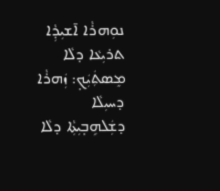ܢܘܼܗܪܵܐ ܐ̄ܫܝܼܕܼܵܐ ܬܪܝܼܥܵܐ ܕܠܵܐ ܡܸܣܬܲܝܲܟ̣: ܙܲܗܪܵܐ ܕܚܝܼܠܵܐ ܕܫܲܠܗܹܒ̣ܝܼܬܼܵܐ ܕܠܵܐ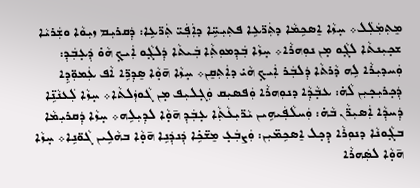ܡܸܬܼܡܲܠܲܠ܀ ܚ̣ܙܵܐ ܐܸܣܟܹܡܵܐ ܕܬܲܪ̈ܥܹܐ ܦܬܼܝܼܚܹ̈ܐ ܕܐܲܦܲܝ̈ ܬܲܪ̈ܥܹܐ: ܕܲܩܪܝܼܡ ܙܝܼܘܵܐ ܘܫܲܪܝܵܐ ܫܟ̣ܝܼܢܬܵܐ ܠܓ̣ܵܘ ܡ̣ܢ ܢܘܼܗܪܵܐ܀ ܚ̣ܙܵܐ ܒܲܕܼܡܘܼܬܼܵܐ ܒܲܝܬܵܐ ܕܲܠܓ̣ܵܘ ܐܲܝܟ̣ ܗܵܘ̇ ܕܲܥ̣ܒܲܕܼ: ܘܲܚܕܝܼܪܵܐ ܠܹܗ ܕܵܪܬܵܐ ܕܲܠܒܲܪ ܐܲܝܟ̣ ܗܵܝ̇ ܕܐܲܬܼܩܸܢ܀ ܚ̣ܙܵܐ ܗ̄ܘ̣ܵܐ ܣܸܕܼܪܹ̈ܐ ܐܵܦ ܥܲܡܘܼ̈ܕܹܐ ܕܲܟ̣ܪܝܼܟ̣ܝܼܢ ܠܵܗ̇: ܥܒ̣ܵܕܼܵܐ ܕܢܘܼܗܪܵܐ ܘܲܦܣܝܼܩ ܘܲܓ̣ܠܝܼܦ ܡ̣ܢ ܓܵܘܙܲܠܬܵܐ܀ ܚ̣ܙܵܐ ܠܲܥܢܵܢܹ̈ܐ ܕܲܚܕܼܵܐ ܐܲܣܝܼܪ̈ܵܢ ܒܵܗ̇: ܘܲܚܠܵܦܲܝܗܹܝܢ ܝܵܪ̈ܝܼܥܵܬܼܵܐ ܥ̣ܒܲܕܼ ܗ̄ܘ̣ܵܐ ܠܕܼܝܼܠܹܗ܀ ܚ̣ܙܵܐ ܕܲܩܪܝܼܡܵܐ ܒܓ̣ܵܘܢܵܐ ܕܢܘܼܪܵܐ ܕ̣ܟ̣ܠ ܐܸܣܟܹܡ̈ܝܼܢ: ܘܲܨܒܲܥ̣ ܡܸܫ̈ܟܹ݁ܐ ܕܲܢܕܲܢܹܐ ܗ̄ܘ̣ܵܐ ܒܗܵܠܹܝܢ ܓܵܘ̈ܢܹܐ܀ ܚ̣ܙܵܐ ܗ̄ܘ̣ܵܐ ܠܣܲܗܪܵܐ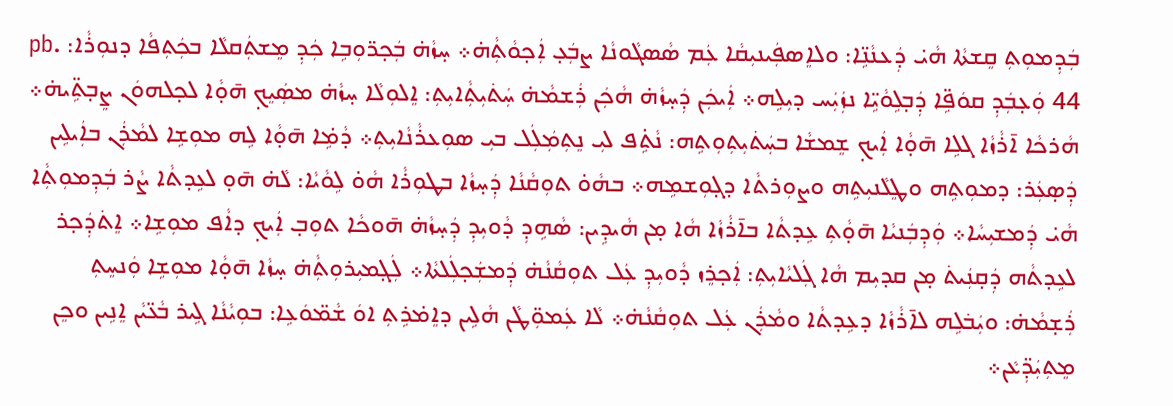ܒܲܕܼܡܘܼܬܼ ܩܸܫܬܵܐ ܗܵܝ̇ ܕܲܥܢܵܢܹ̈ܐ: ܘܠܐܸܣܦܲܝܢܝܼܩܵܐ ܥܲܡ ܣܵܣܓܵܘܢܵܐ ܨܒܲܥ̣ ܐܲܟ̣ܘܵܬܼܵܗ̇܀ ܚ̣ܙܵܗ̇ ܒܲܟ̣ܪ̈ܘܼܒܹܐ ܟܲܕܼ ܡܸܫܬܲܩܠܵܐ ܒܟܲܬܼܦܵܐ ܕܢܘܼܪܵܐ: pb. 44 ܘܲܥ̣ܒܲܕܼ ܩܘܿܦܹ̈ܐ ܕܲܒ̣ܠܹܘܵܝܹ̈ܐ ܢܙܲܝܲܚ ܕܝܼܠܹܗ܀ ܐܲܝܟܲܢ ܕܲܚ̣ܙܵܗ̇ ܗܵܟܲܢ ܪܲܫܡܵܗ̇ ܚܲܬ݁ܝܼܬܼܵܐܝܼܬܼ: ܐܸܠܘܼܠܵܐ ܚ̣ܙܵܗ̇ ܡܣܲܝܸܟ̣ ܗ̄ܘ̣ܵܐ ܠܟ̣ܠܗܘܿܢ ܨܸܒ̣ܬܹ̈ܝܗ̇܀ ܗܵܪܟܵܐ ܐ̄ܪܵܙܵܐ ܓܠܹܐ ܗ̄ܘ̣ܵܐ ܐܲܝܟ̣ ܫܸܡܫܵܐ ܒܚܲܬ݁ܝܼܬܼܘܼܬܹܗ: ܢܵܬܹ̇ܦ ܠܝܼ ܢܸܬܼܡܲܠܲܠ ܒܝܼ ܣܘܼܥܪܵܢܵܐܝܼܬܼ܀ ܕܵܡܹ̇ܐ ܗ̄ܘ̣ܵܐ ܠܹܗ ܡܘܼܫܹܐ ܠܡܵܪܲܢ ܒܐܲܝܠܹܝܢ ܕܲܣ̣ܥܲܪ: ܕܡܘܼܬܹܗ ܘܛܸܠܵܢܝܼܬܹܗ ܘܨܘܼܪܬܵܐ ܕܓ̣ܘܼܫܡܹܗ܀ ܒܗܵܘ̇ ܬܘܼܩܵܢܵܐ ܕܲܚ̣ܙܵܐ ܒܛܘܼܪܵܐ ܗܵܘ̇ ܠܹܘܵܝܵܐ: ܠܵܗ̇ ܗ̄ܘ̣ ܠܥܹܕܬܵܐ ܨܵܪ ܒܲܕܼܡܘܼܬܼܵܐ ܗܵܝ̇ ܕܲܡܫܝܼܚܵܐ܀ ܘܲܕܼܒܲܢܝܵܐ ܗ̄ܘ̣ܵܬܼ ܥܹܕܬܵܐ ܒܐ̄ܪܵܙܵܐ ܗܵܐ ܡ̣ܢ ܗܵܝܕܹܝܢ: ܣܵܗܹܕܼ ܕܵܘܝܼܕܼ ܕܲܚ̣ܙܵܗ̇ ܗ̄ܘܟܵܐ ܬܘܼܒ̣ ܐܲܝܟ̣ ܕܐܵܦ ܡܘܼܫܹܐ܀ ܐܸܬ݁ܕܲܟ̣ܪ ܠܥܹܕܬܵܗ ܕܲܩ̣ܢܲܝܬ݁ ܡ̣ܢ ܩܕܝܼܡ ܗܵܐ ܓܲܠܝܵܐܝܼܬܼ: ܐܲܟ̣ܪܸܙ ܕܵܘܝܼܕܼ ܥܲܠ ܬܘܼܩܵܢܵܗ̇ ܕܲܡܫܲܟ̣ܠܲܠܬܵܐ܀ ܠܲܓ̣ܡܝܼܪܘܼܬܼܵܗ̇ ܚ̣ܙܵܐ ܗ̄ܘ̣ܵܐ ܡܘܼܫܹܐ ܘܲܢܚܸܬܼ ܪܲܫ̣ܡܵܗ̇: ܘܝܲܒ݁ܠܹܗ ܠܐ̄ܪܵܙܵܐ ܕܥܹܕܬܵܐ ܘܡܵܪܲܢ ܥܲܠ ܬܘܼܩܵܢܵܗ̇܀ ܠܵܐ ܥܲܡܘܼ̈ܛܵܢ ܗܵܠܹܝܢ ܕܐܸܡ̇ܪܹܬܼ ܐܘܿ ܫܵܡ̈ܘܿܥܹܐ: ܒܘܼܝܵܢܵܐ ܓܹܝܪ ܒܵܥ̈ܝܵܢ ܐܸܢܹܝܢ ܘܟܸܢ ܡܸܬܼܝܲܕܼ̈ܥܵܢ܀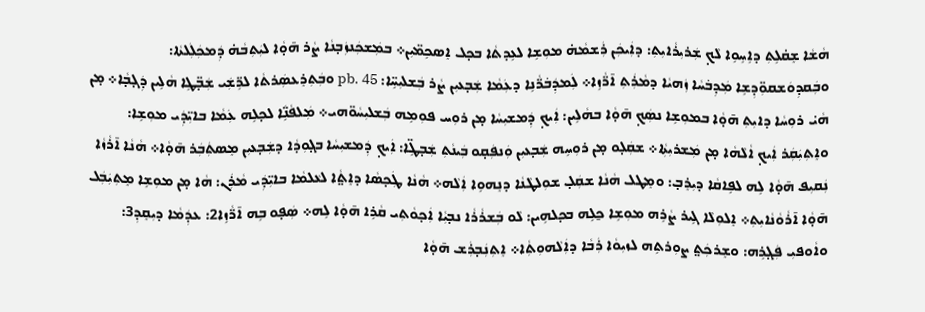ܗܵܫܵܐ ܫܸܩ̇ܠܹܬܼ ܕܐܹܚܹܘܹܐ ܠܵܟ̣ ܫܲܪܝܼܪܵܐܝܼܬܼ: ܕܐܲܝܟܲܢ ܪܲܫܡܵܗ̇ ܡܘܼܫܹܐ ܠܥܹܕܬܵܐ ܒܟ̣ܠ ܐܸܣܟܹܡ̈ܝܼܢ܀ ܒܡܲܫܟܲܢܙܲܒ̣ܢܵܐ ܨܵܪ ܗ̄ܘ̣ܵܐ ܠܝܲܬܼܒܵܗ̇ ܕܲܡܟܲܠܲܠܬܵܐ: ܘܒܲܩܕܼܘܿܫܩܘܼ̈ܕܼܫܹܐ ܡܲܕܼܒ݁ܚܵܐ ܙܲܗܝܵܐ ܕܡܵܪܲܬܼ ܐ̄ܪ̈ܵܙܹܐ܀ ܠܲܡܕܲܒ݁ܪ̈ܵܢܹܐ ܕܥܲܡܵܐ ܫܲܒ̣ܥܝܼܢ ܨܵܪ ܒܲܫܠܝܼܚܹ̈ܐ: pb. 45 ܘܒܲܬܼܪܸܥܣܲܪܬܵܐ ܠܪܹ̈ܫܲܝ ܫܲܒ̣̈ܛܹܐ ܗܵܠܹܝܢ ܕܲܓ̣ܒ̣ܵܐ܀ ܡ̣ܢ ܗܵܝ̇ ܪܘܼܚܵܐ ܕܐܝܼܬܼ ܗ̄ܘ̣ܵܐ ܒܡܘܼܫܹܐ ܢܣܲܟ̣ ܗ̄ܘ̣ܵܐ ܒܗܵܠܹܝܢ: ܐܲܝܟ̣ ܕܲܡܫܝܼܚܵܐ ܡ̣ܢ ܪܘܼܚ ܦܘܼܡܹܗ ܒܲܫܠܝܼܚܵܘ̈ܗܝ܀ ܡܲܠܦܵܢܹ̈ܿܐ ܠܟ̣ܠܹܗ ܥܲܡܵܐ ܒܐܝܼ̈ܕܲܝ ܡܘܼܫܹܐ: ܘܐܸܬܼܝܲܩܲܪ ܐܲܝܟ̣ ܐܵܠܵܗܵܐ ܡ̣ܢ ܡܲܫܪܝܼܬܼܵܐ܀ ܫܩܲܠ̣ܘ ܡ̣ܢ ܪܘܼܚܹܗ ܫܲܒ̣ܥܝܼܢ ܘܲܢܦܲܩ̣ܘ ܒܲܝܢܵܬܼ ܫܲܒ̣ܛܹ̈ܐ: ܐܲܝܟ̣ ܕܲܡܫܝܼܚܵܐ ܒܓ̣ܘܼܕܵܐ ܕܫܲܒ̣ܥܝܼܢ ܡܸܣܬܲܒܲܪ ܗ̄ܘ̣ܵܐ܀ ܗܵܢܵܐ ܐ̄ܪܵܙܵܐ ܢܲܩܝܼܦ ܗ̄ܘ̣ܵܐ ܠܹܗ ܠܦܹܐܩܵܐ ܕܝܼܪܸܒ̣: ܘܡܸܛܠ ܗܵܢܵܐ ܫܩܲܠ̣ ܫܘܼܠܛܵܢܵܐ ܕܢܸܗܘܹܐ ܐܲܠܵܗ܀ ܗܵܢܵܐ ܛܲܟ̣ܣܵܐ ܕܐܸܬ݀ܵܐ ܠܥܵܠܡܵܐ ܒܐܝܼ̈ܕܲܝ ܡܵܪܲܢ: ܗܵܐ ܡ̣ܢ ܡܘܼܫܹܐ ܡܸܬܼܝܲܒܲܠ ܗ̄ܘ̣ܵܐ ܐ̄ܪܵܘܵܢܵܐܝܼܬܼ܀ ܐܸܠܘܼܠܵܐ ܓܹܝܪ ܨܵܪܹܗ ܡܘܼܫܹܐ ܟ̱ܠܹܗ ܒܟ̣ܠܗܹܝܢ: ܠܵܘ ܒܲܫܪܵܪܵܐ ܢܒ̣ܝܼܵܐ ܐܲܟ̣ܘܵܬܼܝ ܩܵܪܹܐ ܗ̄ܘ̣ܵܐ ܠܹܗ܀ ܣܲܦ̣ܘ ܒܹܗ ܐ̄ܪ̈ܵܙܹܐ2: ܥܕܲܡܵܐ ܕܝܼܩܸܕܼ3: ܘܐܵܘܦܝܼ ܦܲܓ̣ܪܹܗ: ܘܫܸܪܟܲܬ݀ ܨܘܼܪܬܹܗ ܠܙܝܼܘܵܐ ܪܲܒܵܐ ܕܐܲܠܵܗܘܼܬܼܵܐ܀ ܐܸܬܼܢܲܒ̣ܪܲܫ ܗ̄ܘ̣ܵܐ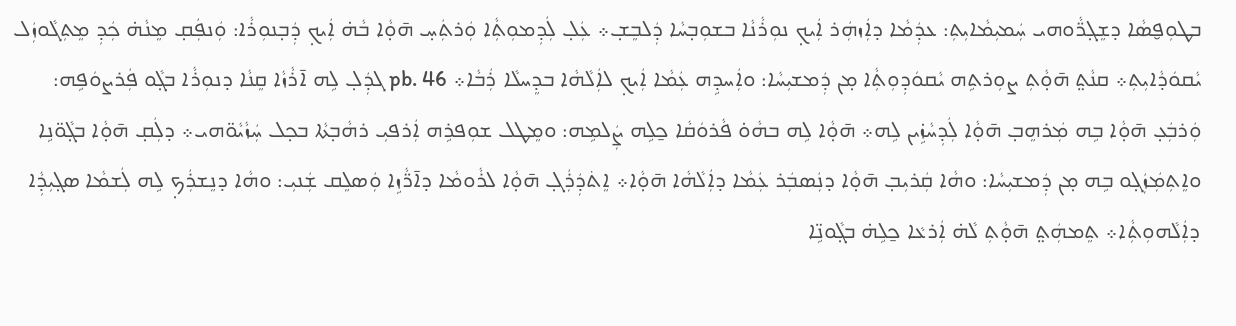ܒܛܘܼܦ̮ܣܵܐ ܕܫܸܓ̣ܪ̈ܵܘܗܝ ܚܲܡܝܼܡܵܐܝܼܬܼ: ܥܕܲܡܵܐ ܕܐܲܙܗܲܪ ܐܲܝܟ̣ ܢܘܼܪܵܢܵܐ ܒܫܘܼܒ̣ܚܵܐ ܕܲܠܒܸܫ̣܀ ܥܲܠ̣ ܠܲܕܼܡܘܼܬܼܵܐ ܘܲܪܬܲܚ̣ ܗ̄ܘ̣ܵܐ ܒܵܗ̇ ܐܲܝܟ̣ ܕܲܒ̣ܢܘܼܪܵܐ: ܘܲܢܦܲܩ̣ ܡܸܢܵܗ̇ ܟܲܕܼ ܡܸܬܼܓܵܘܙܲܠ ܝܵܩܘܿܕܵܐܝܼܬܼ܀ ܩܢܵܬ݀ ܗ̄ܘ̣ܵܬܼ ܨܘܼܪܬܹܗ ܝܵܩܘܿܕܼܘܼܬܼܵܐ ܡ̣ܢ ܕܲܡܫܝܼܚܵܐ: ܘܐܲܚܕܹܗ ܥܲܡܵܐ ܐܲܝܟ̣ ܠܐܲܠܵܗܵܐ ܒܕܸܚܠܵܐ ܪܲܒܵܐ܀ pb. 46 ܓܕܲܠ̣ ܠܹܗ ܐ̄ܪܵܙܵܐ ܩܸܢܵܐ ܕܢܘܼܪܵܐ ܒܓ̣ܵܘ ܦܲܪܨܘܿܦܹܗ: ܘܲܪܒܲܥ̣ ܗ̄ܘ̣ܵܐ ܒܹܗ ܡܲܪܗܸܒ̣ ܗ̄ܘ̣ܵܐ ܠܲܕܼܚܵܙܹ̇ܝܢ ܠܹܗ܀ ܗ̄ܘ̣ܵܐ ܠܹܗ ܒܗܵܘ̇ ܦܵܪܘܿܩܵܐ ܟ̱ܠܹܗ ܨܲܠܡܹܗ: ܘܡܸܛܠ ܫܘܼܦܪܹܗ ܐܲܪܦܝܼ ܪܗܵܒ̣ܬܵܐ ܒܟ̣ܠ ܚܲܙܵܝܵܘ̈ܗܝ܀ ܕܠܲܩ̣ ܗ̄ܘ̣ܵܐ ܒܓ̣ܵܘ̈ܢܹܐ ܘܐܸܬܼܡܲܙܲܓ̣ܘ ܒܹܗ ܡ̣ܢ ܕܲܡܫܝܼܚܵܐ: ܘܗܵܐ ܩܲܪܝܼܒ̣ ܗ̄ܘ̣ܵܐ ܕܢܲܣܒܲܪ ܥܲܡܵܐ ܕܐܲܠܵܗܵܐ ܗ̄ܘ̣ܵܐ܀ ܐܸܬ݁ܕܲܪܲܓ̣ ܗ̄ܘ̣ܵܐ ܠܪܵܘܡܵܐ ܕܐ̄ܪ̈ܵܙܹܐ ܘܲܣܠܸܩ ܫܲܢܝܼ: ܘܗܵܐ ܕܢܸܫܪܲܟ̣ ܠܹܗ ܠܲܫܡܵܐ ܣܓ̣ܝܼܕܼܵܐ ܕܐܲܠܵܗܘܼܬܼܵܐ܀ ܬܸܡܗܲܬ݀ ܗ̄ܘ̣ܵܬܼ ܠܵܗ̇ ܐܲܪܥܵܐ ܟ̱ܠܹܗ̇ ܒܓ̣ܵܘܢܹ̈ܐ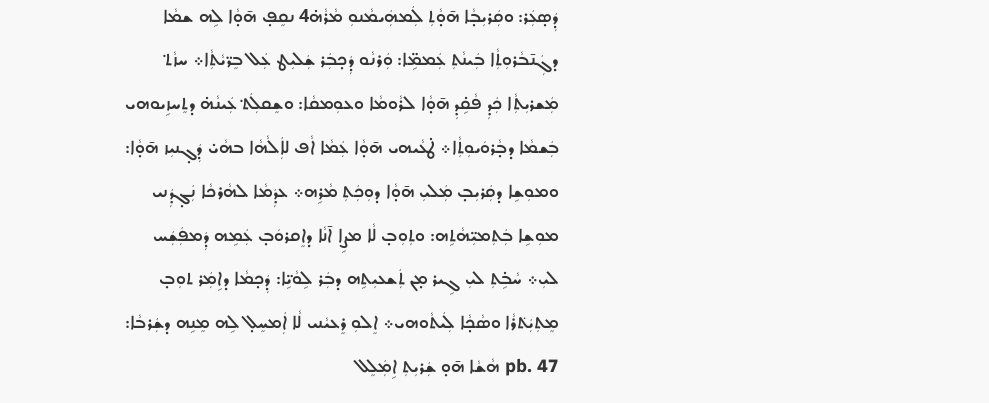ܕܲܣ̣ܥܲܪ: ܘܩܲܪܝܼܒ̣ܵܐ ܗ̄ܘ̣ܵܬܼ ܠܲܡܗܲܝܡܵܢܘܼ ܡܵܪܵܗ̇4 ܢܩܸܦ̣ ܗ̄ܘ̣ܵܐ ܠܹܗ ܫܡܵܐ ܕܓܲܢ̄ܒܵܪܘܼܬܼܵܐ ܒܲܝܢܵܬܼ ܥܲܡܡܹ̈ܐ: ܘܲܪܢܵܘ ܕܲܟ̣ܒܲܪ ܫܲܠܝܼܛ ܥܲܠ ܒܸܪ̈ܝܵܬܼܵܐ܀ ܚܙܵܬ݀ ܡܲܫܪܝܼܬܼܵܐ ܟܲܕܼ ܦܵܩܹ̇ܕܼ ܗ̄ܘ̣ܵܐ ܠܪܵܘܡܵܐ ܘܥܘܼܡܩܵܐ: ܘܫܸܩܠܲܬ݀ ܥܲܝܢܵܗ̇ ܕܬܸܚܙܹܝܘܗܝ ܒܲܫܡܵܐ ܕܒ̣ܵܪܘܿܝܘܼܬܼܵܐ܀ ܛ̇ܥܵܝܗܝ ܗ̄ܘ̣ܵܐ ܥܲܡܵܐ ܐܵܦ ܠܐܲܠܵܗܵܐ ܒܗܵܝ̇ ܕܲܓ̣ܢܝܼܙ ܗ̄ܘ̣ܵܐ: ܘܡܘܼܫܹܐ ܕܩܲܪܝܼܒ̣ ܡܲܠܝܼ ܗ̄ܘ̣ܵܐ ܕܘܼܟܲܬܼ ܡܵܪܹܗ܀ ܥܕܲܡܵܐ ܠܗܵܪܟܵܐ ܢܲܓ̣ܕܲܢܝ ܡܘܼܫܹܐ ܒܲܬܼܡܝܼ̈ܗܵܬܹܗ: ܘܬܼܘܼܒ̣ ܠܵܐ ܡܨܹܐ ܐ̄ܢܵܐ ܕܐܸܩܪܘܿܒ̣ ܥܲܡܹܗ ܕܲܡܦܲܫܲܚ ܠܝܼ܀ ܚܵܒܹ̇ܬܼ ܠܝܼ ܓܹܝܪ ܡ̣ܢ ܬܲܫܥܝܼܬܹܗ ܕܒܲܪ ܠܹܘܵܝܹ̈ܐ: ܕܲܟ̣ܡܵܐ ܕܐܹܡܲܪ ܬܘܼܒ̣ ܡܸܬܼܝܲܬ݁ܪܵܐ ܘܣܵܟ̣ܵܐ ܠܲܝܬܵܘܗܝ܀ ܐܸܠܘܼ ܪܸܥܝܵܢܝ ܠܵܐ ܐܲܡܚܸܠ̣ ܠܹܗ ܡܸܢܹܗ ܕܫܲܪܒܵܐ: pb. 47 ܗܵܫܵܐ ܗ̄ܘ̣ ܫܲܪܝܼܬܼ ܐܹܡܲܠܸܠ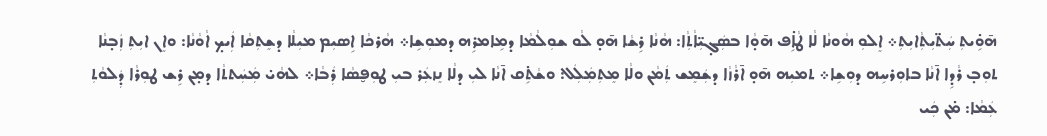ܗ̄ܘܹ̇ܝܬܼ ܚܲܬ̈ܝܼܬܼܵܐܝܼܬܼ܀ ܐܸܠܘܼ ܗܵܘܢܵܐ ܠܵܐ ܛܵܐܹ̇ܦ ܗ̄ܘ̣ܵܐ ܒܣܲܓ̣ܝܼ̈ܐܵܬܼܵܐ: ܗܵܢܵܐ ܪܹܫܵܐ ܗ̄ܘ̣ ܠܵܘ ܫܘܼܠܵܡܵܐ ܕܡܹܐܡܪܹܗ ܕܡܘܼܫܹܐ܀ ܗܵܪܟܵܐ ܐܹܣܝܼܡ ܡܝܼܠܵܐ ܕܫܸܬܼܩܵܐ ܐܲܝܟ̣ ܐܵܘܵܢܵܐ: ܘܐܸܢ ܐܝܼܬܼ ܙܲܒ̣ܢܵܐ ܬܘܼܒ̣ ܪܵܕܹܐ ܐ̄ܢܵܐ ܒܐܘܼܪܚܹܗ ܕܘܼܫܹܐ܀ ܬܡܝܼܗ ܗ̄ܘ̣ ܐ̄ܪܵܙܵܐ ܕܫܲܡܸܫ ܬܲܡܵܢ ܘܠܵܐ ܡܸܬܼܡܲܠܲܠ: ܘܫܵܬܹ̇ܩ ܐ̄ܢܵܐ ܠܝܼ ܕܠܵܐ ܢܸܙܥܲܪ ܒܝܼ ܛܘܼܦ̮ܣܵܐ ܪܲܒܵܐ܀ ܠܗܵܝ̇ ܡܲܚܲܬܬܵܐ ܕܡ̣ܢ ܪܹܫ ܛܘܼܪܵܐ ܕܲܠܘܵܬܼ ܥܲܡܵܐ: ܡ̇ܢ ܟܲܝ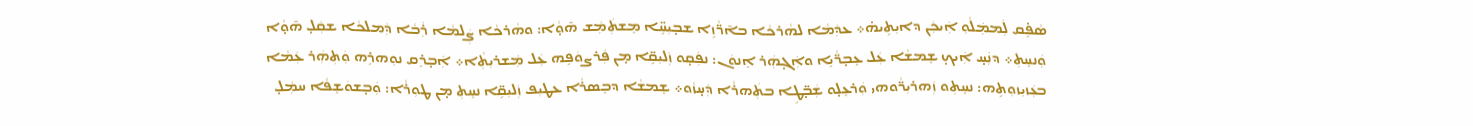ܣܵܦܹ̇ܩ ܠܲܡܡܲܠܵܘܼ ܐܲܝܟܲܢ ܕܐܝܼܬܹܝܗ̇܀ ܥܕܲܡܵܐ ܠܗܵܪܟܵܐ ܒܐ̄ܪ̈ܵܙܹܐ ܫܒ̣ܝܼܚܹ̈ܐ ܡܸܫܬܲܡܲܫ ܗ̄ܘ̣ܵܐ: ܘܗܵܪܟܵܐ ܨܲܠܡܵܐ ܪܲܒܵܐ ܕܲܡܠܟܵܐ ܫܩܲܠ̣ ܗ̄ܘ̣ܵܐ ܘܲܢܚܸܬܼ܀ ܕܢܲܚ̣ ܐܲܝܟ̣ ܫܸܡܫܵܐ ܥܲܠ ܥܸܒ̣ܪ̈ܵܝܹܐ ܘܐܲܓ̣ܗܲܪ ܐܸܢܘܿܢ: ܢܦܲܩ̣ܘ ܙܲܠܝܼܩܹ̈ܐ ܡ̣ܢ ܦܲܪܨܘܿܦܹܗ ܥܲܠ ܡܲܫܪܝܼܬܼܵܐ܀ ܐܲܒ̣ܪܸܩ ܢܘܼܗܪܹܗ ܘܲܬܼܗܲܪ ܥܲܡܵܐ ܒܥܲܙܝܼܙܘܼܬܹܗ: ܢܚܸܬܼܘ ܙܲܗܪܝܼܪ̈ܵܘܗܝ ܘܲܪܥܸܠ̣ܘ ܫܲܒ̣̈ܛܹܐ ܒܬܲܗܪܵܐ ܕܲܚ̣ܙܵܘ܀ ܫܸܡܫܵܐ ܕܒܸܣܪܵܐ ܥܛܝܼܦ ܙܲܠܝܼܩܹ̈ܐ ܢܚܸܬܼ ܡ̣ܢ ܛܘܼܪܵܐ: ܘܲܒ̣ܫܘܿܫܸܦܵܐ ܚܡܲܠ̣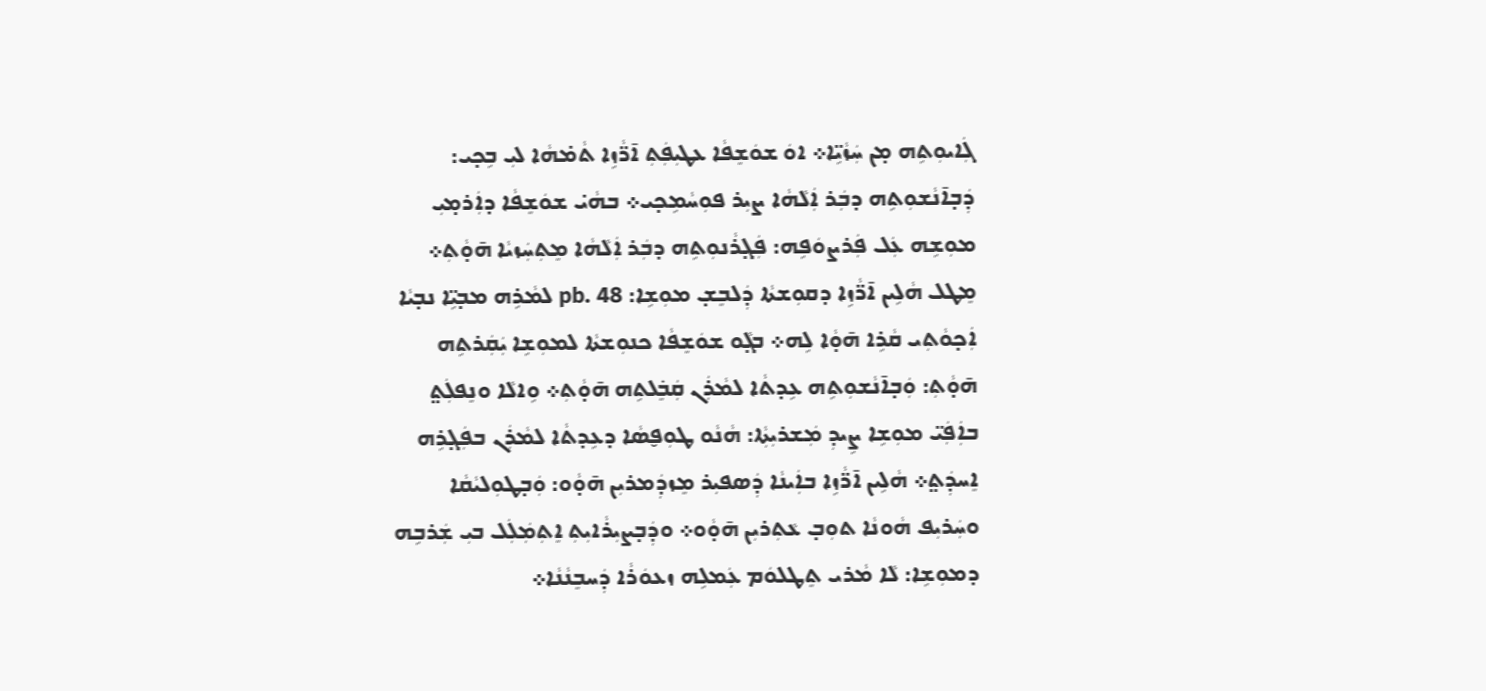ܓܲܐܝܘܼܬܹܗ ܡ̣ܢ ܚܲܙܵܝܹ̈ܐ܀ ܐܘܿ ܫܘܿܫܸܦܵܐ ܥܛܝܼܦܲܬܼ ܐ̄ܪ̈ܵܙܹܐ ܬܵܡ̇ܗܵܐ ܠܝܼ ܒܹܟ̣ܝ: ܕܲܒ̣ܐ̄ܢܵܫܘܼܬܹܗ ܕܒܲܪ ܐܲܠܵܗܵܐ ܨܝܼܪ ܦܘܼܚܵܡܹܟ̣ܝ܀ ܒܗܵܝ̇ ܫܘܿܫܸܦܵܐ ܕܐܲܪܡ̣ܝܼ ܡܘܼܫܹܗ ܥܲܠ ܦܲܪܨܘܿܦܹܗ: ܦܲܓ̣ܪܵܢܘܼܬܹܗ ܕܒܲܪ ܐܲܠܵܗܵܐ ܡܸܬܼܚܲܙܝܵܐ ܗ̄ܘ̣ܵܬܼ܀ ܡܸܛܠ ܗܵܠܹܝܢ ܐ̄ܪ̈ܵܙܹܐ ܕܩܘܼܫܬܵܐ ܕܲܠܒܸܫ̣ ܡܘܼܫܹܐ: pb. 48 ܠܡܵܪܹܗ ܡܒ̣ܝܹ̈ܐ ܢܒ̣ܝܵܐ ܐܲܟ̣ܘܵܬܼܝ ܩܵܪܹܐ ܗ̄ܘ̣ܵܐ ܠܹܗ܀ ܒܓ̣ܵܘ ܫܘܿܫܸܦܵܐ ܟܢܘܼܫܬܵܐ ܠܡܘܼܫܹܐ ܝܲܩܲܪܬܹܗ ܗ̄ܘ̣ܵܬܼ: ܘܲܒ̣ܐ̄ܢܵܫܘܼܬܹܗ ܥܹܕܬܵܐ ܠܡܵܪܲܢ ܩܲܒܸ݁ܠܬܹܗ ܗ̄ܘ̣ܵܬܼ܀ ܘܹܐܠܵܐ ܘܢܸܦܠܲܬ݀ ܒܐܲܦܲܝ̈ ܡܘܼܫܹܐ ܨܹܝܕܼ ܡܲܫܪܝܼܬܼܵܐ: ܗܵܢܵܘ ܛܘܼܦ̮ܣܵܐ ܕܥܹܕܬܵܐ ܠܡܵܪܲܢ ܒܦܲܓ̣ܪܹܗ ܐܸܚܕܲܬ݀܀ ܗܵܠܹܝܢ ܐ̄ܪ̈ܵܙܹܐ ܒܐܲܝܢܵܐ ܕܲܣܦܝܼܪ ܡܸܙܕܲܡܪܝܼܢ ܗ̄ܘ̣ܵܘ: ܘܲܒ̣ܛܘܼܠܝܵܩܵܐ ܘܚܲܪܝܼܦ ܗܵܘܢܵܐ ܬܘܼܒ̣ ܥܵܬܼܪܝܼܢ ܗ̄ܘ̣ܵܘ܀ ܘܕܲܒ̣ܨܝܼܪܵܐܝܼܬܼ ܐܸܬܼܡܲܠܲܠ ܒܝܼ ܫܲܪܒܹܗ ܕܡܘܼܫܹܐ: ܠܵܐ ܡܵܪܝ ܬܸܛܠܘܿܡ ܥܲܡܠܹܗ ܙܥܘܿܪܵܐ ܕܲܚܒܸܢܵܢܵܐ܀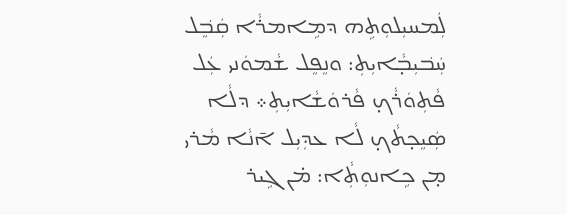ܠܲܡܚܝܼܠܘܼܬܹܗ ܕܡܹܐܡܪܵܐ ܩܲܒܸ݁ܠ ܚܲܒ݁ܝܼܒ̣ܵܐܝܼܬܼ: ܘܢܸܦܸܠ ܫܵܡܘܿܢܝ ܥܲܠ ܦܵܬܼܘܿܪܵܟ̣ ܦܵܪܘܿܫܵܐܝܼܬܼ܀ ܕܠܵܐ ܣܲܝܸܟ̣ܬܵܟ̣ ܠܵܐ ܥܕܼܝܼܠ ܐ̄ܢܵܐ ܡܵܪܝ ܡ̣ܢ ܟܹܐܢܘܼܬܼܵܐ: ܡ̇ܢ ܓܹܝܪ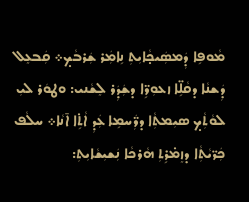ܡܵܘܦܹܐ ܕܲܡܣܲܝܟ̣ܵܐܝܼܬܼ ܢܹܐܡܲܪ ܫܲܪܒܵܟ̣܀ ܩܲܒܥܸܠ ܕܲܫܢܵܐ ܕܩܵܠܹ̈ܐ ܙܥܘܼܪܹ̈ܐ ܕܫܲܕܲܪ ܠܸܫܵܢܝ: ܘܛܘܿܪ ܠܝܼ ܠܘܵܬܼܵܟ̣ ܣܝܼܡܬܼܵܐ ܕܪ̈ܲܚܡܹܐ ܥܲܕܼ ܐܵܬܹ̇ܐ ܐ̄ܢܵܐ܀ ܚܠܵܦ ܟܲܪ̈ܝܵܬܼܵܐ ܕܙܸܡ̇ܪܹܬܼ ܗܵܪܟܵܐ ܢܲܫܝܼܫܵܐܝܼܬܼ: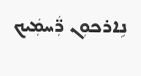ܢܹܐܪܟܘܼܢ ܪ̈ܲܚܡܲܝܟ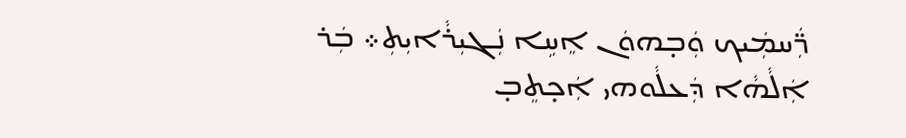ܪ̈ܲܚܡܲܝܟ ܘܲܒ̣ܗܘܿܢ ܐܸܚܹܐ ܢܲܓܝܼܪܵܐܝܼܬܼ܀ ܒܲܪ ܐܲܠܵܗܵܐ ܕܲܥܠܵܘܗܝ ܐܲܟ̣ܬܸܒ̣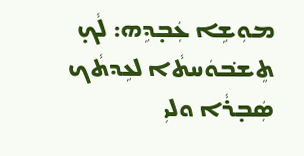ܡܘܼܫܹܐ ܥܲܒ̣ܕܹܗ: ܠܵܟ̣ ܬܸܫܒ݁ܘܿܚܬܵܐ ܠܥܹܕܬܵܟ ܣܲܒ̣ܪܵܐ ܘܠܝܼ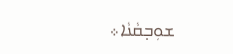ܫܘܼܒ̣ܩܵܢܵܐ܀